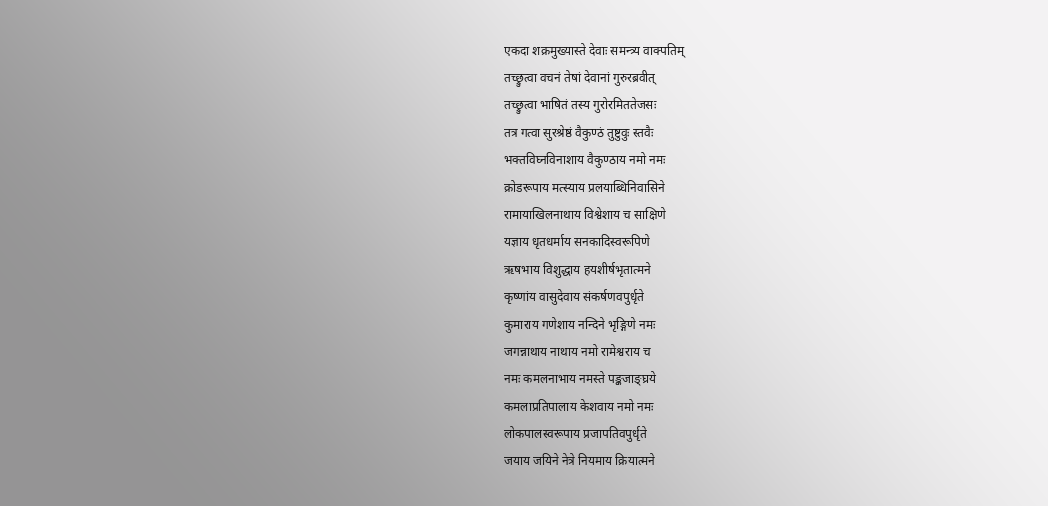एकदा शक्रमुख्यास्ते देवाः समन्त्र्य वाक्पतिम्
तच्छ्रुत्वा वचनं तेषां देवानां गुरुरब्रवीत्
तच्छ्रुत्वा भाषितं तस्य गुरोरमिततेजसः
तत्र गत्वा सुरश्रेष्ठं वैकुण्ठं तुष्टुवुः स्तवैः
भक्तविघ्नविनाशाय वैकुण्ठाय नमो नमः
क्रोडरूपाय मत्स्याय प्रलयाब्धिनिवासिने
रामायाखिलनाथाय विश्वेशाय च साक्षिणे
यज्ञाय धृतधर्माय सनकादिस्वरूपिणे
ऋषभाय विशुद्धाय हयशीर्षभृतात्मने
कृष्णांय वासुदेवाय संकर्षणवपुर्धृते
कुमाराय गणेशाय नन्दिने भृङ्गिणे नमः
जगन्नाथाय नाथाय नमो रामेश्वराय च
नमः कमलनाभाय नमस्ते पङ्कजाङ्घ्रये
कमलाप्रतिपालाय केशवाय नमो नमः
लोकपालस्वरूपाय प्रजापतिवपुर्धृते
जयाय जयिने नेत्रे नियमाय क्रियात्मने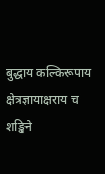बुद्धाय कल्किरूपाय क्षेत्रज्ञायाक्षराय च
शङ्खिने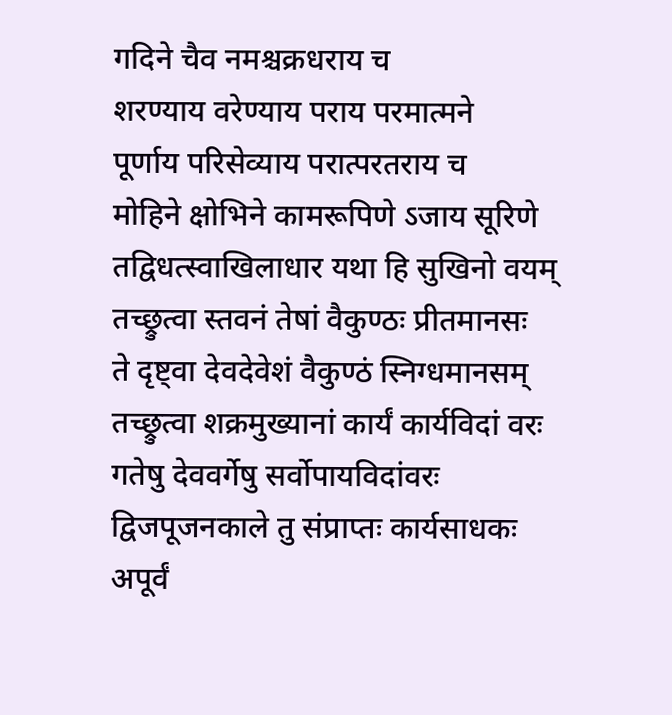गदिने चैव नमश्चक्रधराय च
शरण्याय वरेण्याय पराय परमात्मने
पूर्णाय परिसेव्याय परात्परतराय च
मोहिने क्षोभिने कामरूपिणे ऽजाय सूरिणे
तद्विधत्स्वाखिलाधार यथा हि सुखिनो वयम्
तच्छ्रुत्वा स्तवनं तेषां वैकुण्ठः प्रीतमानसः
ते दृष्ट्वा देवदेवेशं वैकुण्ठं स्निग्धमानसम्
तच्छ्रुत्वा शक्रमुख्यानां कार्यं कार्यविदां वरः
गतेषु देववर्गेषु सर्वोपायविदांवरः
द्विजपूजनकाले तु संप्राप्तः कार्यसाधकः
अपूर्वं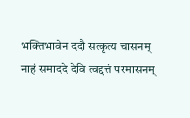भक्तिभावेन ददौ सत्कृत्य चासनम्
नाहं समाददे देवि त्वद्दत्तं परमासनम्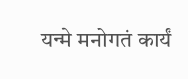यन्मे मनोगतं कार्यं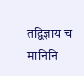तद्विज्ञाय च मानिनि